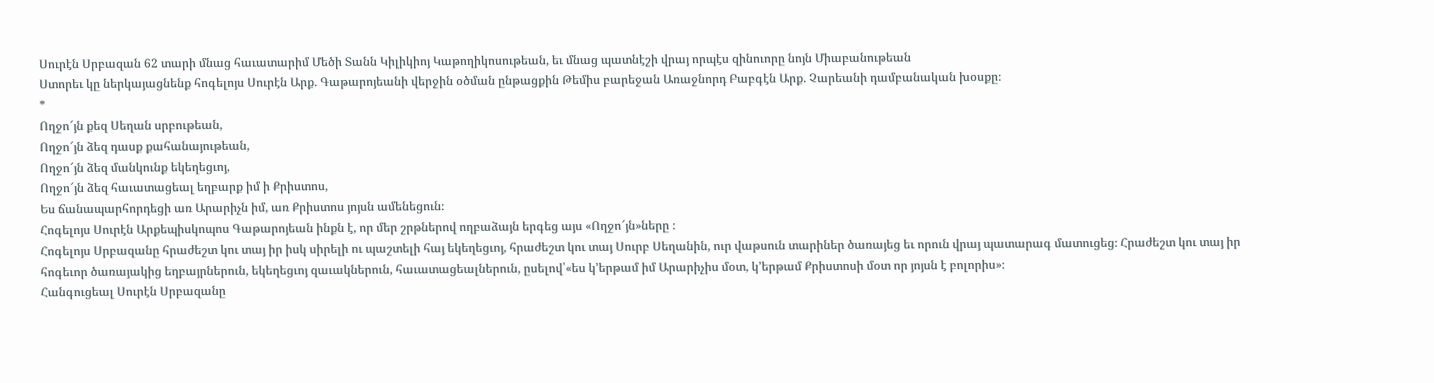Սուրէն Սրբազան 62 տարի մնաց հաւատարիմ Մեծի Տանն Կիլիկիոյ Կաթողիկոսութեան, եւ մնաց պատնէշի վրայ որպէս զինուորը նոյն Միաբանութեան
Ստորեւ կը ներկայացնենք հոգելոյս Սուրէն Արք. Գաթարոյեանի վերջին օծման ընթացքին Թեմիս բարեջան Առաջնորդ Բաբգէն Արք. Չարեանի դամբանական խօսքը։
*
Ողջո՜յն քեզ Սեղան սրբութեան,
Ողջո՜յն ձեզ դասք քահանայութեան,
Ողջո՜յն ձեզ մանկունք եկեղեցւոյ,
Ողջո՜յն ձեզ հաւատացեալ եղբարք իմ ի Քրիստոս,
Ես ճանապարհորդեցի առ Արարիչն իմ, առ Քրիստոս յոյսն ամենեցուն։
Հոգելոյս Սուրէն Արքեպիսկոպոս Գաթարոյեան ինքն է, որ մեր շրթներով ողբաձայն երգեց այս «Ողջո՜յն»ները ։
Հոգելոյս Սրբազանը հրաժեշտ կու տայ իր իսկ սիրելի ու պաշտելի հայ եկեղեցւոյ, հրաժեշտ կու տայ Սուրբ Սեղանին, ուր վաթսուն տարիներ ծառայեց եւ որուն վրայ պատարագ մատուցեց։ Հրաժեշտ կու տայ իր հոգեւոր ծառայակից եղբայրներուն, եկեղեցւոյ զաւակներուն, հաւատացեալներուն, ըսելով՝«ես կ՚երթամ իմ Արարիչիս մօտ, կ՚երթամ Քրիստոսի մօտ որ յոյսն է բոլորիս»։
Հանգուցեալ Սուրէն Սրբազանը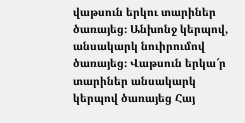վաթսուն երկու տարիներ ծառայեց։ Անխոնջ կերպով, անսակարկ նուիրումով ծառայեց։ Վաթսուն երկա՜ր տարիներ անսակարկ կերպով ծառայեց Հայ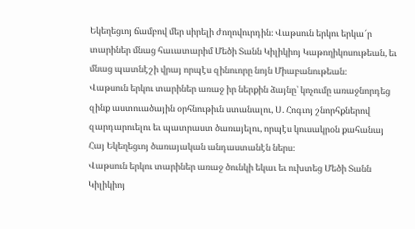Եկեղեցւոյ ճամբով մեր սիրելի ժողովուրդին։ Վաթսուն երկու երկա՜ր տարիներ մնաց հաւատարիմ Մեծի Տանն Կիլիկիոյ Կաթողիկոսութեան, եւ մնաց պատնէշի վրայ որպէս զինուորը նոյն Միաբանութեան։
Վաթսուն երկու տարիներ առաջ իր ներքին ձայնը՝ կոչումը առաջնորդեց զինք աստուածային օրհնութիւն ստանալու, Ս. Հոգւոյ շնորհքներով զարդարուելու եւ պատրաստ ծառայելու, որպէս կուսակրօն քահանայ Հայ Եկեղեցւոյ ծառայական անդաստանէն ներս։
Վաթսուն երկու տարիներ առաջ ծունկի եկաւ եւ ուխտեց Մեծի Տանն Կիլիկիոյ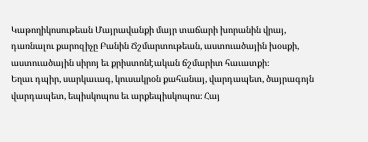Կաթողիկոսութեան Մայրավանքի մայր տաճարի խորանին վրայ, դառնալու քարոզիչը Բանին Ճշմարտութեան, աստուածային խօսքի, աստուածային սիրոյ եւ քրիստոնէական ճշմարիտ հաւատքի։
Եղաւ դպիր, սարկաւագ, կուսակրօն քահանայ, վարդապետ, ծայրագոյն վարդապետ, եպիսկոպոս եւ արքեպիսկոպոս։ Հայ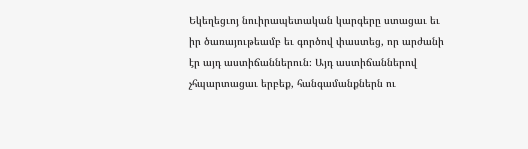Եկեղեցւոյ նուիրապետական կարգերը ստացաւ եւ իր ծառայութեամբ եւ գործով փաստեց, որ արժանի էր այդ աստիճաններուն։ Այդ աստիճաններով չհպարտացաւ երբեք, հանգամանքներն ու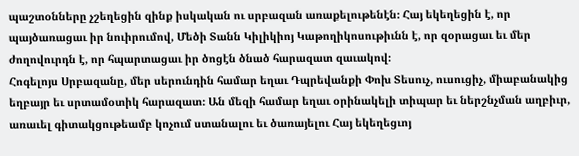պաշտօնները չշեղեցին զինք իսկական ու սրբազան առաքելութենէն։ Հայ եկեղեցին է, որ պայծառացաւ իր նուիրումով, Մեծի Տանն Կիլիկիոյ Կաթողիկոսութիւնն է, որ զօրացաւ եւ մեր ժողովուրդն է, որ հպարտացաւ իր ծոցէն ծնած հարազատ զաւակով։
Հոգելոյս Սրբազանը, մեր սերունդին համար եղաւ Դպրեվանքի Փոխ Տեսուչ, ուսուցիչ, միաբանակից եղբայր եւ սրտամօտիկ հարազատ։ Ան մեզի համար եղաւ օրինակելի տիպար եւ ներշնչման աղբիւր, առաւել գիտակցութեամբ կոչում ստանալու եւ ծառայելու Հայ եկեղեցւոյ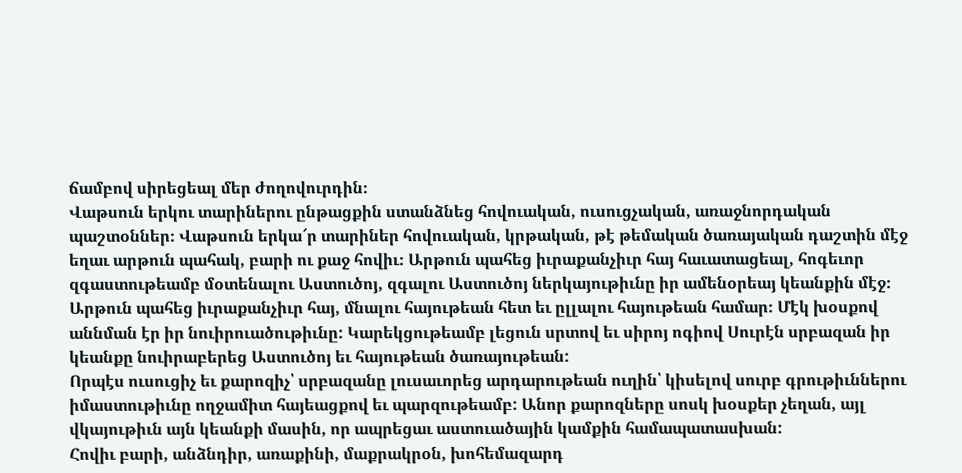ճամբով սիրեցեալ մեր ժողովուրդին։
Վաթսուն երկու տարիներու ընթացքին ստանձնեց հովուական, ուսուցչական, առաջնորդական պաշտօններ։ Վաթսուն երկա՜ր տարիներ հովուական, կրթական, թէ թեմական ծառայական դաշտին մէջ եղաւ արթուն պահակ, բարի ու քաջ հովիւ։ Արթուն պահեց իւրաքանչիւր հայ հաւատացեալ, հոգեւոր զգաստութեամբ մօտենալու Աստուծոյ, զգալու Աստուծոյ ներկայութիւնը իր ամենօրեայ կեանքին մէջ։ Արթուն պահեց իւրաքանչիւր հայ, մնալու հայութեան հետ եւ ըլլալու հայութեան համար։ Մէկ խօսքով աննման էր իր նուիրուածութիւնը: Կարեկցութեամբ լեցուն սրտով եւ սիրոյ ոգիով Սուրէն սրբազան իր կեանքը նուիրաբերեց Աստուծոյ եւ հայութեան ծառայութեան:
Որպէս ուսուցիչ եւ քարոզիչ՝ սրբազանը լուսաւորեց արդարութեան ուղին՝ կիսելով սուրբ գրութիւններու իմաստութիւնը ողջամիտ հայեացքով եւ պարզութեամբ: Անոր քարոզները սոսկ խօսքեր չեղան, այլ վկայութիւն այն կեանքի մասին, որ ապրեցաւ աստուածային կամքին համապատասխան:
Հովիւ բարի, անձնդիր, առաքինի, մաքրակրօն, խոհեմազարդ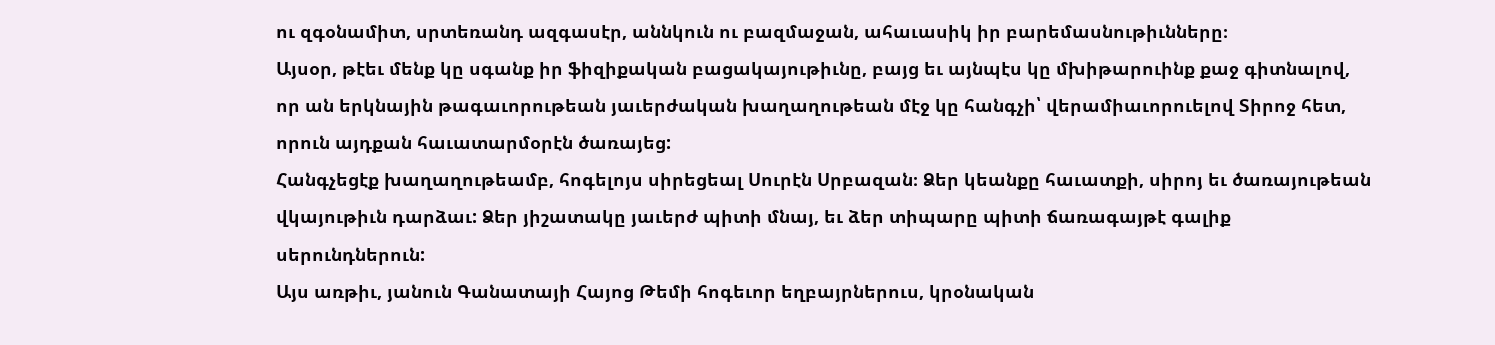ու զգօնամիտ, սրտեռանդ ազգասէր, աննկուն ու բազմաջան, ահաւասիկ իր բարեմասնութիւնները։
Այսօր, թէեւ մենք կը սգանք իր ֆիզիքական բացակայութիւնը, բայց եւ այնպէս կը մխիթարուինք քաջ գիտնալով, որ ան երկնային թագաւորութեան յաւերժական խաղաղութեան մէջ կը հանգչի՝ վերամիաւորուելով Տիրոջ հետ, որուն այդքան հաւատարմօրէն ծառայեց:
Հանգչեցէք խաղաղութեամբ, հոգելոյս սիրեցեալ Սուրէն Սրբազան։ Ձեր կեանքը հաւատքի, սիրոյ եւ ծառայութեան վկայութիւն դարձաւ: Ձեր յիշատակը յաւերժ պիտի մնայ, եւ ձեր տիպարը պիտի ճառագայթէ գալիք սերունդներուն:
Այս առթիւ, յանուն Գանատայի Հայոց Թեմի հոգեւոր եղբայրներուս, կրօնական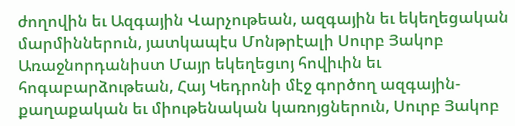ժողովին եւ Ազգային Վարչութեան, ազգային եւ եկեղեցական մարմիններուն, յատկապէս Մոնթրէալի Սուրբ Յակոբ Առաջնորդանիստ Մայր եկեղեցւոյ հովիւին եւ հոգաբարձութեան, Հայ Կեդրոնի մէջ գործող ազգային-քաղաքական եւ միութենական կառոյցներուն, Սուրբ Յակոբ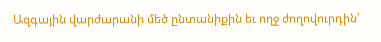Ազգային վարժարանի մեծ ընտանիքին եւ ողջ ժողովուրդին՝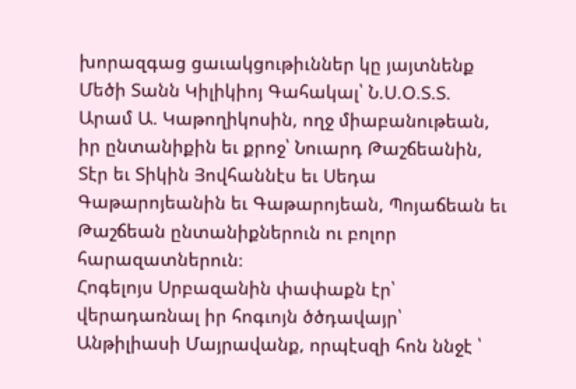խորազգաց ցաւակցութիւններ կը յայտնենք Մեծի Տանն Կիլիկիոյ Գահակալ՝ Ն.Ս.Օ.Տ.Տ. Արամ Ա. Կաթողիկոսին, ողջ միաբանութեան, իր ընտանիքին եւ քրոջ՝ Նուարդ Թաշճեանին, Տէր եւ Տիկին Յովհաննէս եւ Սեդա Գաթարոյեանին եւ Գաթարոյեան, Պոյաճեան եւ Թաշճեան ընտանիքներուն ու բոլոր հարազատներուն։
Հոգելոյս Սրբազանին փափաքն էր՝ վերադառնալ իր հոգւոյն ծծդավայր՝ Անթիլիասի Մայրավանք, որպէսզի հոն ննջէ ՝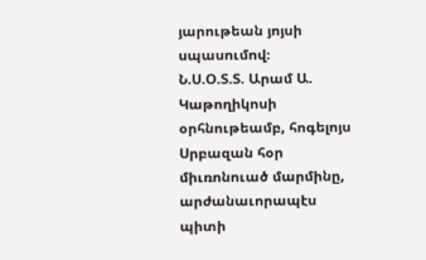յարութեան յոյսի սպասումով։
Ն.Ս.Օ.Տ.Տ. Արամ Ա. Կաթողիկոսի օրհնութեամբ, հոգելոյս Սրբազան հօր միւռոնուած մարմինը, արժանաւորապէս պիտի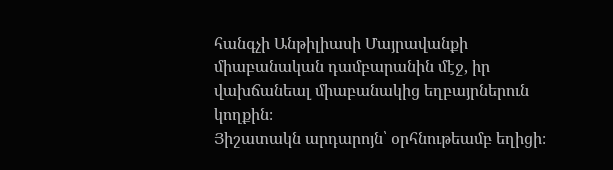հանգչի Անթիլիասի Մայրավանքի միաբանական դամբարանին մէջ, իր վախճանեալ միաբանակից եղբայրներուն կողքին։
Յիշատակն արդարոյն՝ օրհնութեամբ եղիցի։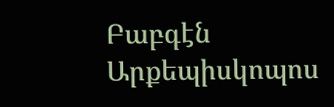Բաբգէն Արքեպիսկոպոս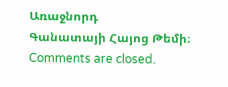Առաջնորդ
Գանատայի Հայոց Թեմի։
Comments are closed.